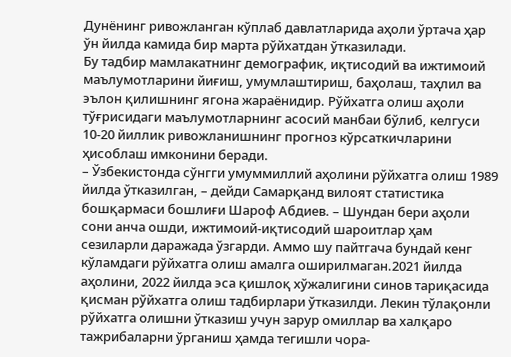Дунёнинг ривожланган кўплаб давлатларида аҳоли ўртача ҳар ўн йилда камида бир марта рўйхатдан ўтказилади.
Бу тадбир мамлакатнинг демографик, иқтисодий ва ижтимоий маълумотларини йиғиш, умумлаштириш, баҳолаш, таҳлил ва эълон қилишнинг ягона жараёнидир. Рўйхатга олиш аҳоли тўғрисидаги маълумотларнинг асосий манбаи бўлиб, келгуси 10-20 йиллик ривожланишнинг прогноз кўрсаткичларини ҳисоблаш имконини беради.
– Ўзбекистонда сўнгги умуммиллий аҳолини рўйхатга олиш 1989 йилда ўтказилган, – дейди Самарқанд вилоят статистика бошқармаси бошлиғи Шароф Абдиев. – Шундан бери аҳоли сони анча ошди, ижтимоий-иқтисодий шароитлар ҳам сезиларли даражада ўзгарди. Аммо шу пайтгача бундай кенг кўламдаги рўйхатга олиш амалга оширилмаган.2021 йилда аҳолини, 2022 йилда эса қишлоқ хўжалигини синов тариқасида қисман рўйхатга олиш тадбирлари ўтказилди. Лекин тўлақонли рўйхатга олишни ўтказиш учун зарур омиллар ва халқаро тажрибаларни ўрганиш ҳамда тегишли чора-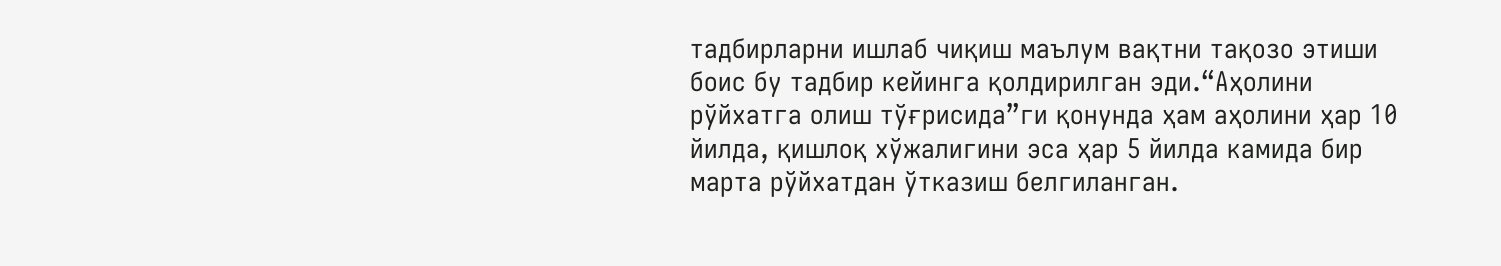тадбирларни ишлаб чиқиш маълум вақтни тақозо этиши боис бу тадбир кейинга қолдирилган эди.“Аҳолини рўйхатга олиш тўғрисида”ги қонунда ҳам аҳолини ҳар 10 йилда, қишлоқ хўжалигини эса ҳар 5 йилда камида бир марта рўйхатдан ўтказиш белгиланган.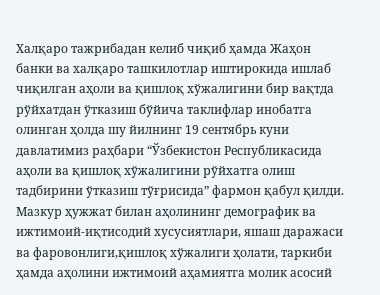Халқаро тажрибадан келиб чиқиб ҳамда Жаҳон банки ва халқаро ташкилотлар иштирокида ишлаб чиқилган аҳоли ва қишлоқ хўжалигини бир вақтда рўйхатдан ўтказиш бўйича таклифлар инобатга олинган ҳолда шу йилнинг 19 сентябрь куни давлатимиз раҳбари “Ўзбекистон Республикасида аҳоли ва қишлоқ хўжалигини рўйхатга олиш тадбирини ўтказиш тўғрисида” фармон қабул қилди. Мазкур ҳужжат билан аҳолининг демографик ва ижтимоий-иқтисодий хусусиятлари, яшаш даражаси ва фаровонлиги,қишлоқ хўжалиги ҳолати, таркиби ҳамда аҳолини ижтимоий аҳамиятга молик асосий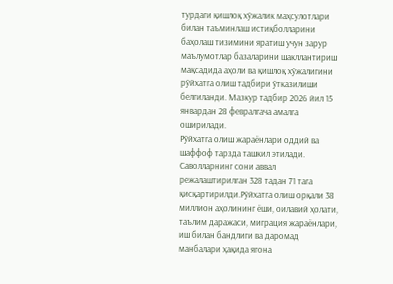турдаги қишлоқ хўжалик маҳсулотлари билан таъминлаш истиқболларини баҳолаш тизимини яратиш учун зарур маълумотлар базаларини шакллантириш мақсадида аҳоли ва қишлоқ хўжалигини рўйхатга олиш тадбири ўтказилиши белгиланди. Мазкур тадбир 2026 йил 15 январдан 28 февралгача амалга оширилади.
Рўйхатга олиш жараёнлари оддий ва шаффоф тарзда ташкил этилади. Саволларнинг сони аввал режалаштирилган 328 тадан 71 тага қисқартирилди.Рўйхатга олиш орқали 38 миллион аҳолининг ёши, оилавий ҳолати, таълим даражаси, миграция жараёнлари, иш билан бандлиги ва даромад манбалари ҳақида ягона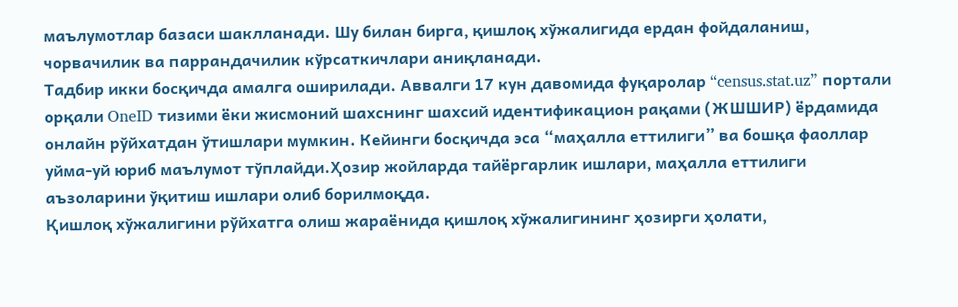маълумотлар базаси шаклланади. Шу билан бирга, қишлоқ хўжалигида ердан фойдаланиш, чорвачилик ва паррандачилик кўрсаткичлари аниқланади.
Тадбир икки босқичда амалга оширилади. Аввалги 17 кун давомида фуқаролар “census.stat.uz” портали орқали OneID тизими ёки жисмоний шахснинг шахсий идентификацион рақами (ЖШШИР) ёрдамида онлайн рўйхатдан ўтишлари мумкин. Кейинги босқичда эса “маҳалла еттилиги” ва бошқа фаоллар уйма-уй юриб маълумот тўплайди.Ҳозир жойларда тайёргарлик ишлари, маҳалла еттилиги аъзоларини ўқитиш ишлари олиб борилмоқда.
Қишлоқ хўжалигини рўйхатга олиш жараёнида қишлоқ хўжалигининг ҳозирги ҳолати,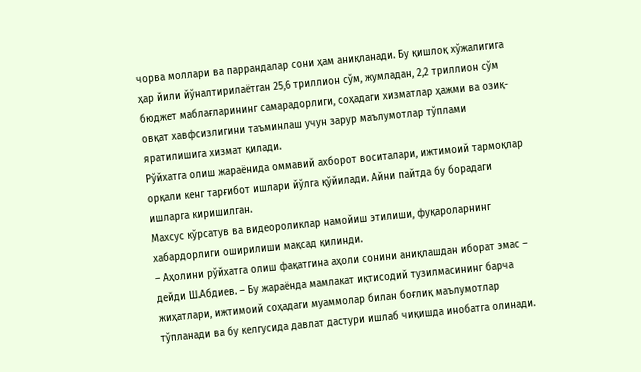чорва моллари ва паррандалар сони ҳам аниқланади. Бу қишлоқ хўжалигига ҳар йили йўналтирилаётган 25,6 триллион сўм, жумладан, 2,2 триллион сўм бюджет маблағларининг самарадорлиги, соҳадаги хизматлар ҳажми ва озиқ-овқат хавфсизлигини таъминлаш учун зарур маълумотлар тўплами яратилишига хизмат қилади.
Рўйхатга олиш жараёнида оммавий ахборот воситалари, ижтимоий тармоқлар орқали кенг тарғибот ишлари йўлга қўйилади. Айни пайтда бу борадаги ишларга киришилган.
Махсус кўрсатув ва видеороликлар намойиш этилиши, фуқароларнинг хабардорлиги оширилиши мақсад қилинди.
– Аҳолини рўйхатга олиш фақатгина аҳоли сонини аниқлашдан иборат эмас – дейди Ш.Абдиев. – Бу жараёнда мамлакат иқтисодий тузилмасининг барча жиҳатлари, ижтимоий соҳадаги муаммолар билан боғлиқ маълумотлар тўпланади ва бу келгусида давлат дастури ишлаб чиқишда инобатга олинади.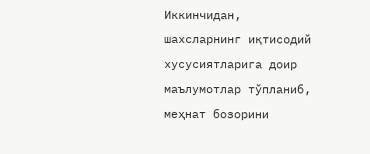Иккинчидан, шахсларнинг иқтисодий хусусиятларига доир маълумотлар тўпланиб, меҳнат бозорини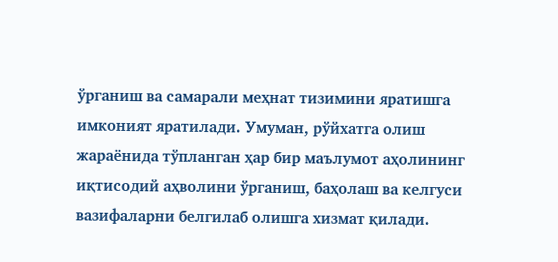ўрганиш ва самарали меҳнат тизимини яратишга имконият яратилади. Умуман, рўйхатга олиш жараёнида тўпланган ҳар бир маълумот аҳолининг иқтисодий аҳволини ўрганиш, баҳолаш ва келгуси вазифаларни белгилаб олишга хизмат қилади.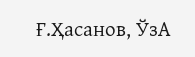Ғ.Ҳасанов, ЎзА